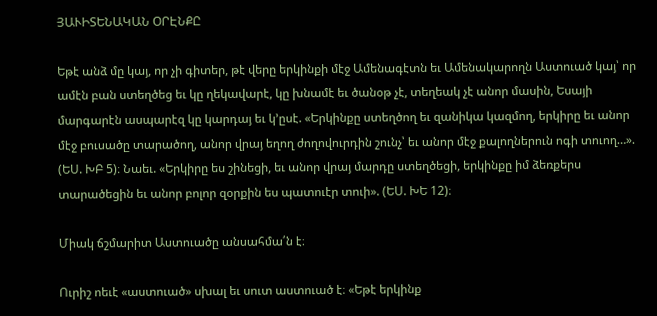ՅԱՒԻՏԵՆԱԿԱՆ ՕՐԷՆՔԸ

Եթէ անձ մը կայ, որ չի գիտեր, թէ վերը երկինքի մէջ Ամենագէտն եւ Ամենակարողն Աստուած կայ՝ որ ամէն բան ստեղծեց եւ կը ղեկավարէ, կը խնամէ եւ ծանօթ չէ, տեղեակ չէ անոր մասին, Եսայի մարգարէն ասպարէզ կը կարդայ եւ կ՚ըսէ. «Երկինքը ստեղծող եւ զանիկա կազմող, երկիրը եւ անոր մէջ բուսածը տարածող, անոր վրայ եղող ժողովուրդին շունչ՝ եւ անոր մէջ քալողներուն ոգի տուող…». (ԵՍ. ԽԲ 5)։ Նաեւ. «Երկիրը ես շինեցի, եւ անոր վրայ մարդը ստեղծեցի, երկինքը իմ ձեռքերս տարածեցին եւ անոր բոլոր զօրքին ես պատուէր տուի». (ԵՍ. ԽԵ 12)։

Միակ ճշմարիտ Աստուածը անսահմա՛ն է։

Ուրիշ ոեւէ «աստուած» սխալ եւ սուտ աստուած է։ «Եթէ երկինք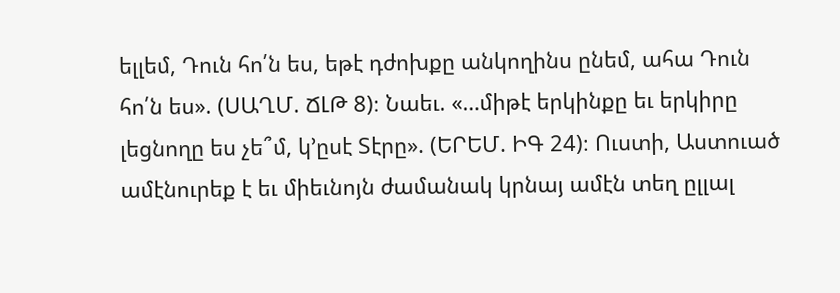ելլեմ, Դուն հո՛ն ես, եթէ դժոխքը անկողինս ընեմ, ահա Դուն հո՛ն ես». (ՍԱՂՄ. ՃԼԹ 8)։ Նաեւ. «…միթէ երկինքը եւ երկիրը լեցնողը ես չե՞մ, կ՚ըսէ Տէրը». (ԵՐԵՄ. ԻԳ 24)։ Ուստի, Աստուած ամէնուրեք է եւ միեւնոյն ժամանակ կրնայ ամէն տեղ ըլլալ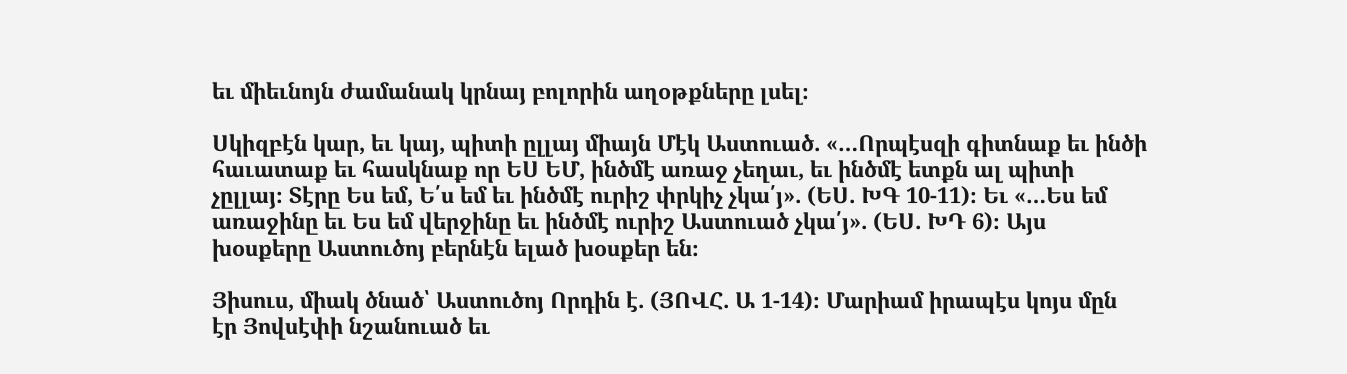եւ միեւնոյն ժամանակ կրնայ բոլորին աղօթքները լսել։

Սկիզբէն կար, եւ կայ, պիտի ըլլայ միայն Մէկ Աստուած. «…Որպէսզի գիտնաք եւ ինծի հաւատաք եւ հասկնաք որ ԵՍ ԵՄ, ինծմէ առաջ չեղաւ, եւ ինծմէ ետքն ալ պիտի չըլլայ։ Տէրը Ես եմ, Ե՛ս եմ եւ ինծմէ ուրիշ փրկիչ չկա՛յ». (ԵՍ. ԽԳ 10-11)։ Եւ «…Ես եմ առաջինը եւ Ես եմ վերջինը եւ ինծմէ ուրիշ Աստուած չկա՛յ». (ԵՍ. ԽԴ 6)։ Այս խօսքերը Աստուծոյ բերնէն ելած խօսքեր են։

Յիսուս, միակ ծնած՝ Աստուծոյ Որդին է. (ՅՈՎՀ. Ա 1-14)։ Մարիամ իրապէս կոյս մըն էր Յովսէփի նշանուած եւ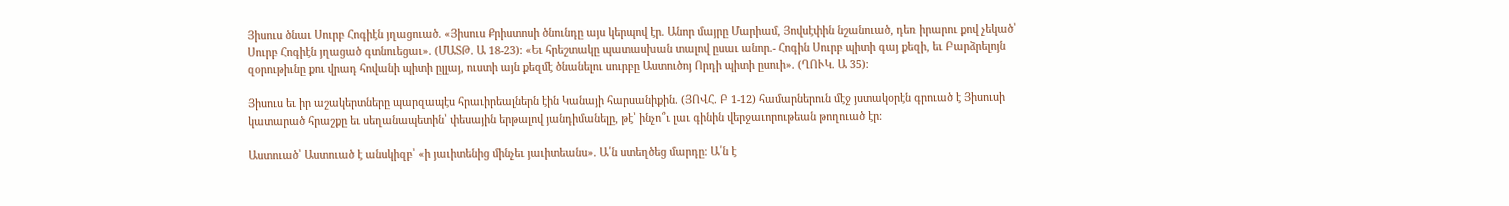Յիսուս ծնաւ Սուրբ Հոգիէն յղացուած. «Յիսուս Քրիստոսի ծնունդը այս կերպով էր. Անոր մայրը Մարիամ, Յովսէփին նշանուած, դեռ իրարու քով չեկած՝ Սուրբ Հոգիէն յղացած գտնուեցաւ». (ՄԱՏԹ. Ա 18-23)։ «Եւ հրեշտակը պատասխան տալով ըսաւ անոր.- Հոգին Սուրբ պիտի գայ քեզի, եւ Բարձրելոյն զօրութիւնը քու վրադ հովանի պիտի ըլլայ, ուստի այն քեզմէ ծնանելու սուրբը Աստուծոյ Որդի պիտի ըսուի». (ՂՈՒԿ. Ա 35)։

Յիսուս եւ իր աշակերտները պարզապէս հրաւիրեալներն էին Կանայի հարսանիքին. (ՅՈՎՀ. Բ 1-12) համարներուն մէջ յստակօրէն գրուած է Յիսուսի կատարած հրաշքը եւ սեղանապետին՝ փեսային երթալով յանդիմանելը, թէ՝ ինչո՞ւ լաւ գինին վերջաւորութեան թողուած էր։

Աստուած՝ Աստուած է անսկիզբ՝ «ի յաւիտենից մինչեւ յաւիտեանս». Ա՛ն ստեղծեց մարդը։ Ա՛ն է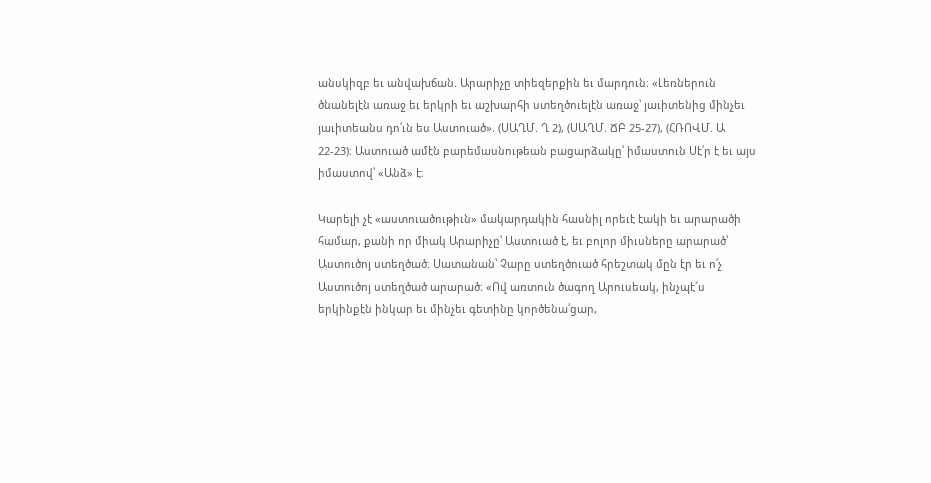անսկիզբ եւ անվախճան. Արարիչը տիեզերքին եւ մարդուն։ «Լեռներուն ծնանելէն առաջ եւ երկրի եւ աշխարհի ստեղծուելէն առաջ՝ յաւիտենից մինչեւ յաւիտեանս դո՛ւն ես Աստուած». (ՍԱՂՄ. Ղ 2), (ՍԱՂՄ. ՃԲ 25-27), (ՀՌՈՎՄ. Ա 22-23)։ Աստուած ամէն բարեմասնութեան բացարձակը՝ իմաստուն Սէ՛ր է եւ այս իմաստով՝ «Անձ» է։

Կարելի չէ «աստուածութիւն» մակարդակին հասնիլ որեւէ էակի եւ արարածի համար, քանի որ միակ Արարիչը՝ Աստուած է, եւ բոլոր միւսները արարած՝ Աստուծոյ ստեղծած։ Սատանան՝ Չարը ստեղծուած հրեշտակ մըն էր եւ ո՛չ Աստուծոյ ստեղծած արարած։ «Ով առտուն ծագող Արուսեակ, ինչպէ՜ս երկինքէն ինկար եւ մինչեւ գետինը կործենա՛ցար,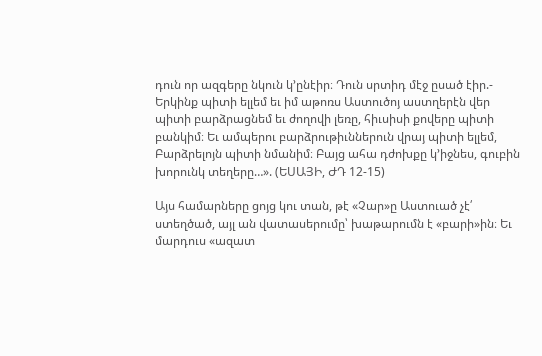դուն որ ազգերը նկուն կ՚ընէիր։ Դուն սրտիդ մէջ ըսած էիր.- Երկինք պիտի ելլեմ եւ իմ աթոռս Աստուծոյ աստղերէն վեր պիտի բարձրացնեմ եւ ժողովի լեռը, հիւսիսի քովերը պիտի բանկիմ։ Եւ ամպերու բարձրութիւններուն վրայ պիտի ելլեմ, Բարձրելոյն պիտի նմանիմ։ Բայց ահա դժոխքը կ՚իջնես, գուբին խորունկ տեղերը…». (ԵՍԱՅԻ, ԺԴ 12-15)

Այս համարները ցոյց կու տան, թէ «Չար»ը Աստուած չէ՛ ստեղծած, այլ ան վատասերումը՝ խաթարումն է «բարի»ին։ Եւ մարդուս «ազատ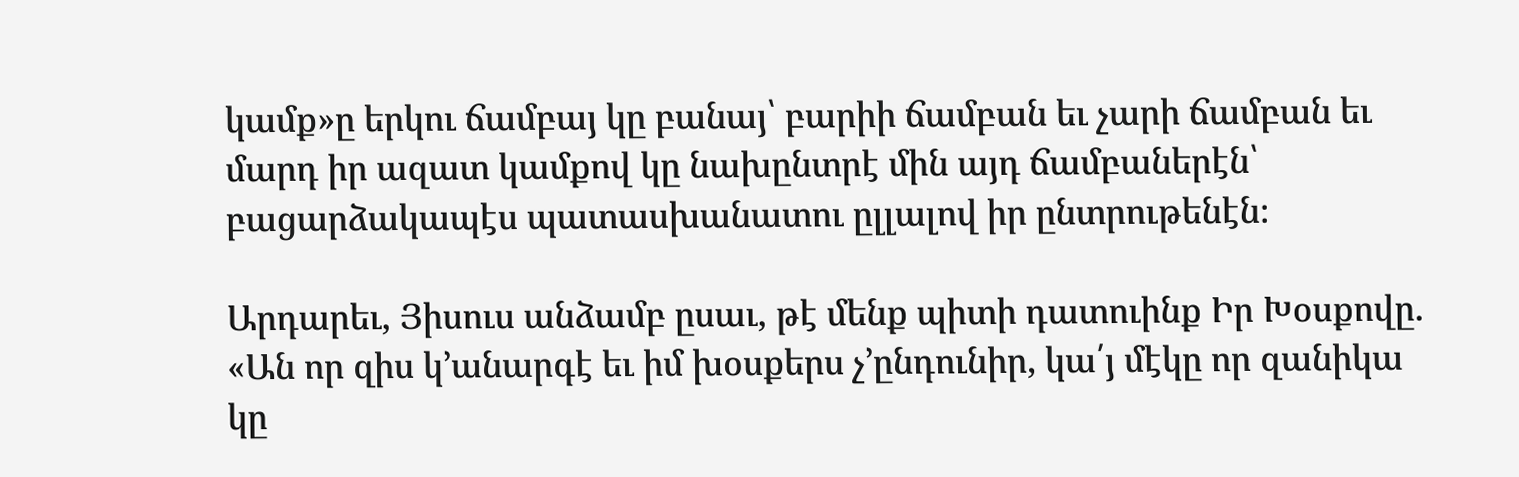կամք»ը երկու ճամբայ կը բանայ՝ բարիի ճամբան եւ չարի ճամբան եւ մարդ իր ազատ կամքով կը նախընտրէ մին այդ ճամբաներէն՝ բացարձակապէս պատասխանատու ըլլալով իր ընտրութենէն։

Արդարեւ, Յիսուս անձամբ ըսաւ, թէ մենք պիտի դատուինք Իր Խօսքովը. «Ան որ զիս կ՚անարգէ եւ իմ խօսքերս չ՚ընդունիր, կա՛յ մէկը որ զանիկա կը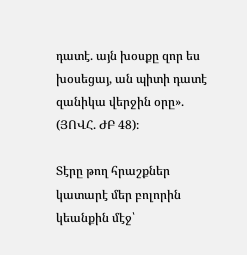դատէ. այն խօսքը զոր ես խօսեցայ, ան պիտի դատէ զանիկա վերջին օրը». (ՅՈՎՀ. ԺԲ 48)։

Տէրը թող հրաշքներ կատարէ մեր բոլորին կեանքին մէջ՝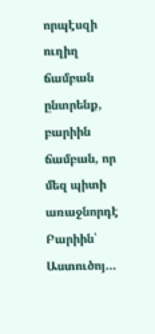որպէսզի ուղիղ ճամբան ընտրենք, բարիին ճամբան, որ մեզ պիտի առաջնորդէ Բարիին՝ Աստուծոյ…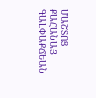ՄԱՇՏՈՑ ՔԱՀԱՆԱՅ ԳԱԼՓԱՔՃԵԱՆ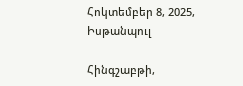Հոկտեմբեր 8, 2025, Իսթանպուլ

Հինգշաբթի,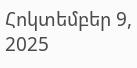Հոկտեմբեր 9, 2025